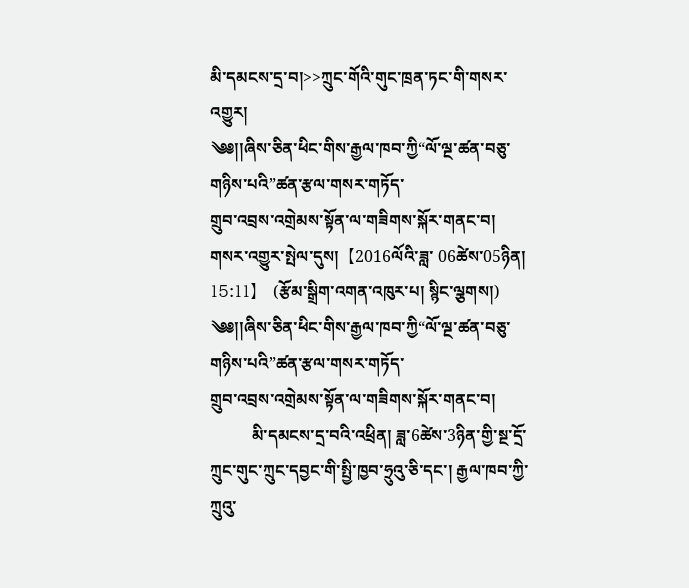མི་དམངས་དྲ་བ།>>ཀྲུང་གོའི་གུང་ཁྲན་ཏང་གི་གསར་འགྱུར།
༄༅།།ཞིས་ཅིན་ཕིང་གིས་རྒྱལ་ཁབ་ཀྱི“ལོ་ལྔ་ཚན་བཅུ་གཉིས་པའི”ཚན་རྩལ་གསར་གཏོད་
གྲུབ་འབྲས་འགྲེམས་སྟོན་ལ་གཟིགས་སྐོར་གནང་བ།
གསར་འགྱུར་སྤེལ་དུས།  【2016ལོའི་ཟླ་ 06ཚེས་05ཉིན། 15:11】   (རྩོམ་སྒྲིག་འགན་འཁུར་པ། སྙིང་ལྕགས།)
༄༅།།ཞིས་ཅིན་ཕིང་གིས་རྒྱལ་ཁབ་ཀྱི“ལོ་ལྔ་ཚན་བཅུ་གཉིས་པའི”ཚན་རྩལ་གསར་གཏོད་
གྲུབ་འབྲས་འགྲེམས་སྟོན་ལ་གཟིགས་སྐོར་གནང་བ།
          མི་དམངས་དྲ་བའི་འཕྲིན། ཟླ་6ཚེས་3ཉིན་གྱི་སྔ་དྲོ་ཀྲུང་གུང་ཀྲུང་དབྱང་གི་སྤྱི་ཁྱབ་ཧྲུའུ་ཅི་དང་། རྒྱལ་ཁབ་ཀྱི་ཀྲུའུ་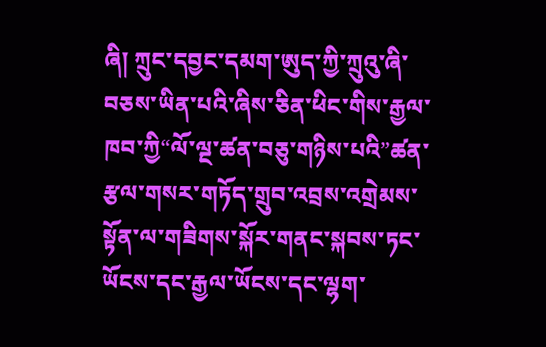ཞི། ཀྲུང་དབྱང་དམག་ཨུད་ཀྱི་ཀྲུའུ་ཞི་བཅས་ཡིན་པའི་ཞིས་ཅིན་ཕིང་གིས་རྒྱལ་ཁབ་ཀྱི“ལོ་ལྔ་ཚན་བཅུ་གཉིས་པའི”ཚན་རྩལ་གསར་གཏོད་གྲུབ་འབྲས་འགྲེམས་སྟོན་ལ་གཟིགས་སྐོར་གནང་སྐབས་ཏང་ཡོངས་དང་རྒྱལ་ཡོངས་དང་ལྷག་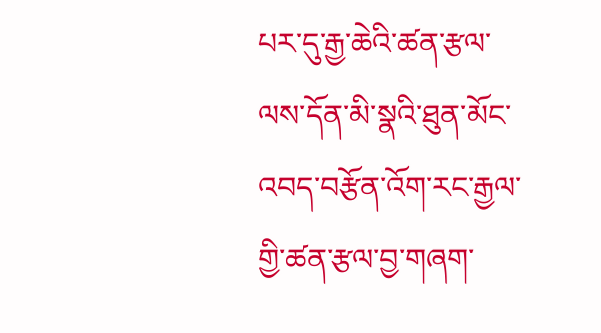པར་དུ་རྒྱ་ཆེའི་ཚན་རྩལ་ལས་དོན་མི་སྣའི་ཐུན་མོང་འབད་བརྩོན་འོག་རང་རྒྱལ་གྱི་ཚན་རྩལ་བྱ་གཞག་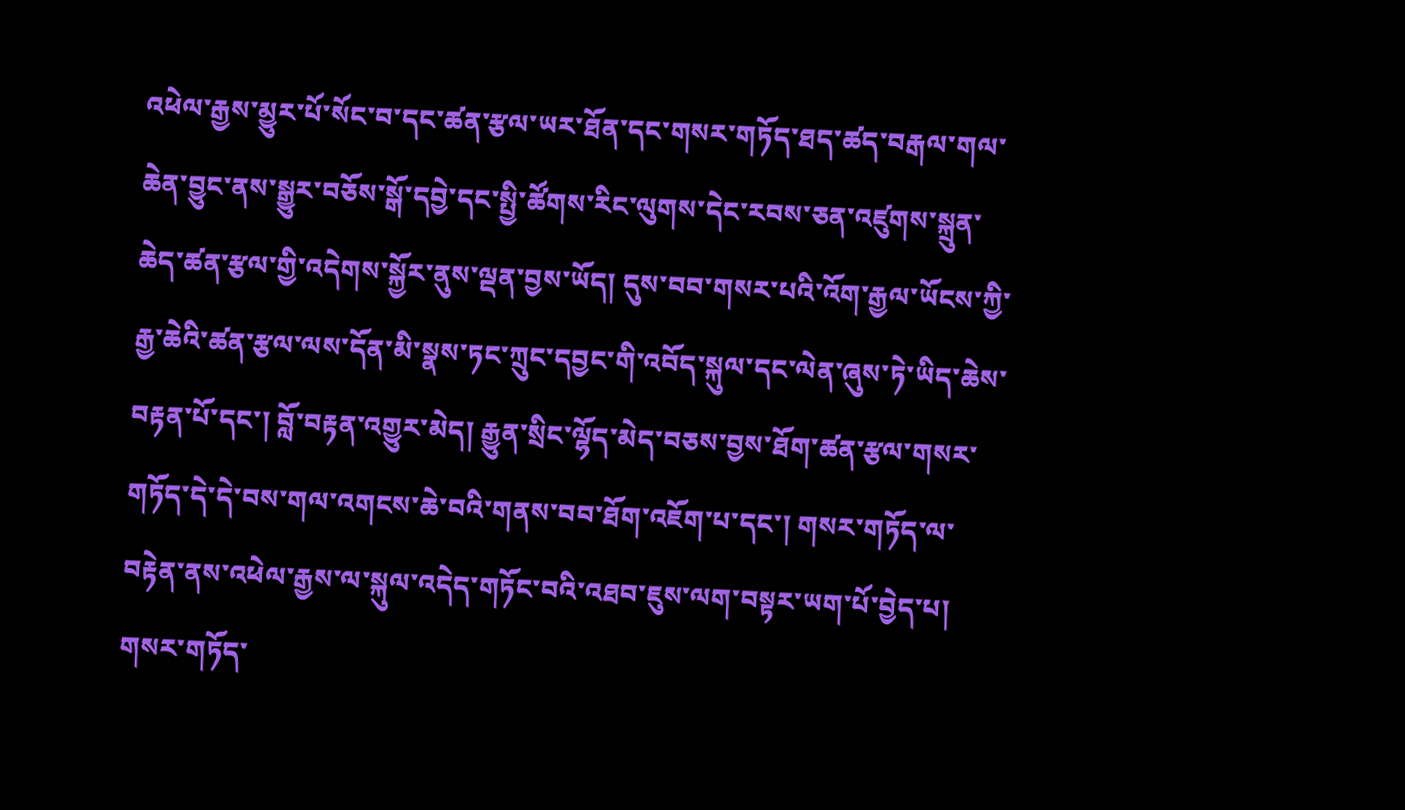འཕེལ་རྒྱས་མྱུར་པོ་སོང་བ་དང་ཚན་རྩལ་ཡར་ཐོན་དང་གསར་གཏོད་ཐད་ཚད་བརྒལ་གལ་ཆེན་བྱུང་ནས་སྒྱུར་བཅོས་སྒོ་དབྱེ་དང་སྤྱི་ཚོགས་རིང་ལུགས་དེང་རབས་ཅན་འཛུགས་སྐྲུན་ཆེད་ཚན་རྩལ་གྱི་འདེགས་སྐྱོར་ནུས་ལྡན་བྱས་ཡོད། དུས་བབ་གསར་པའི་འོག་རྒྱལ་ཡོངས་ཀྱི་རྒྱ་ཆེའི་ཚན་རྩལ་ལས་དོན་མི་སྣས་ཏང་ཀྲུང་དབྱང་གི་འབོད་སྐུལ་དང་ལེན་ཞུས་ཏེ་ཡིད་ཆེས་བརྟན་པོ་དང་། བློ་བརྟན་འགྱུར་མེད། རྒྱུན་སྲིང་ལྷོད་མེད་བཅས་བྱས་ཐོག་ཚན་རྩལ་གསར་གཏོད་དེ་དེ་བས་གལ་འགངས་ཆེ་བའི་གནས་བབ་ཐོག་འཇོག་པ་དང་། གསར་གཏོད་ལ་བརྟེན་ནས་འཕེལ་རྒྱས་ལ་སྐུལ་འདེད་གཏོང་བའི་འཐབ་ཇུས་ལག་བསྟར་ཡག་པོ་བྱེད་པ། གསར་གཏོད་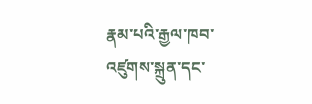རྣམ་པའི་རྒྱལ་ཁབ་འཛུགས་སྐྲུན་དང་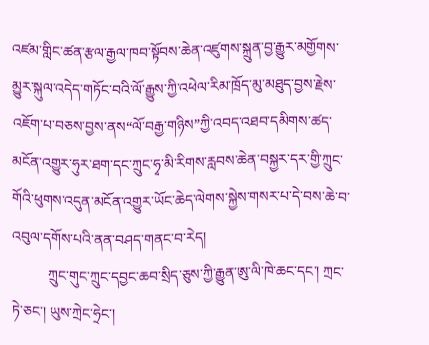འཛམ་གླིང་ཚན་རྩལ་རྒྱལ་ཁབ་སྟོབས་ཆེན་འཛུགས་སྐྲུན་བྱ་རྒྱུར་མགྱོགས་མྱུར་སྐུལ་འདེད་གཏོང་བའི་ལོ་རྒྱུས་ཀྱི་འཕེལ་རིམ་ཁྲོད་མུ་མཐུད་བྱས་རྗེས་འཇོག་པ་བཅས་བྱས་ནས“ལོ་བརྒྱ་གཉིས”ཀྱི་འབད་འཐབ་དམིགས་ཚད་མངོན་འགྱུར་ཧུར་ཐག་དང་ཀྲུང་ཧྭ་མི་རིགས་རླབས་ཆེན་བསྐྱར་དར་གྱི་ཀྲུང་གོའི་ཕུགས་འདུན་མངོན་འགྱུར་ཡོང་ཆེད་ལེགས་སྐྱེས་གསར་པ་དེ་བས་ཆེ་བ་འབུལ་དགོས་པའི་ནན་བཤད་གནང་བ་རེད།
          ཀྲུང་གུང་ཀྲུང་དབྱང་ཆབ་སྲིད་ཅུས་ཀྱི་རྒྱུན་ཨུ་ལི་ཁེ་ཆང་དང་། ཀྲང་ཏེ་ཅང་། ཡུས་ཀྲེང་ཧྲེང་།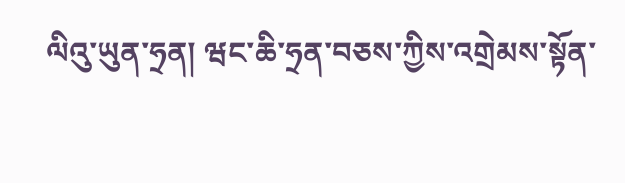ལིའུ་ཡུན་ཧྲན། ཝང་ཆི་ཧྲན་བཅས་ཀྱིས་འགྲེམས་སྟོན་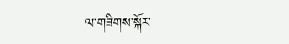ལ་གཟིགས་སྐོར་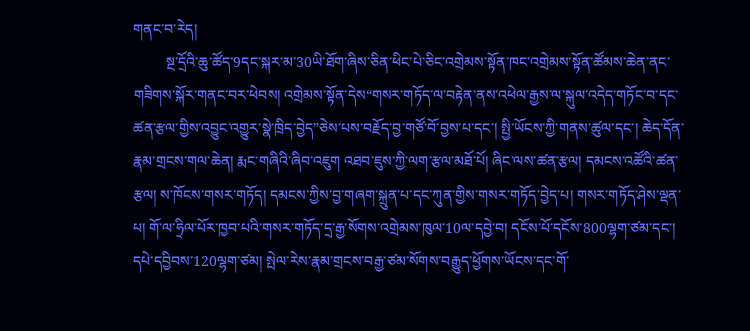གནང་བ་རེད།
         སྔ་དྲོའི་ཆུ་ཚོད་9དང་སྐར་མ་30ཡི་ཐོག་ཞིས་ཅིན་ཕིང་པེ་ཅིང་འགྲེམས་སྟོན་ཁང་འགྲེམས་སྟོན་ཚོམས་ཆེན་ནང་གཟིགས་སྐོར་གནང་བར་ཕེབས། འགྲེམས་སྟོན་དེས“གསར་གཏོད་ལ་བརྟེན་ནས་འཕེལ་རྒྱས་ལ་སྐུལ་འདེད་གཏོང་བ་དང་ཚན་རྩལ་གྱིས་འབྱུང་འགྱུར་སྣེ་ཁྲིད་བྱེད”ཅེས་པས་བརྗོད་བྱ་གཙོ་བོ་བྱས་པ་དང་། སྤྱི་ཡོངས་ཀྱི་གནས་ཚུལ་དང་། ཆེད་དོན་རྣམ་གྲངས་གལ་ཆེན། རྨང་གཞིའི་ཞིབ་འཇུག འཐབ་ཇུས་ཀྱི་ལག་རྩལ་མཐོ་པོ། ཞིང་ལས་ཚན་རྩལ། དམངས་འཚོའི་ཚན་རྩལ། ས་ཁོངས་གསར་གཏོད། དམངས་ཀྱིས་བྱ་གཞག་སྐྲུན་པ་དང་ཀུན་གྱིས་གསར་གཏོད་བྱེད་པ། གསར་གཏོད་ཤེས་ལྡན་པ། གོ་ལ་ཧྲིལ་པོར་ཁྱབ་པའི་གསར་གཏོད་དྲ་རྒྱ་སོགས་འགྲེམས་ཁུལ་10ལ་དབྱེ་བ། དངོས་པོ་དངོས་800ལྷག་ཙམ་དང་། དཔེ་དབྱིབས་120ལྷག་ཙམ། སྤེལ་རེས་རྣམ་གྲངས་བརྒྱ་ཙམ་སོགས་བརྒྱུད་ཕྱོགས་ཡོངས་དང་གོ་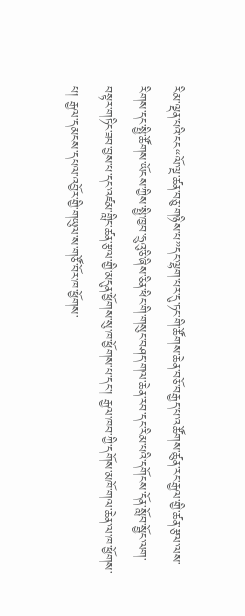རིམ་ལྡན་པའི་ངང“ལོ་ལྔ་ཚན་བཅུ་གཉིས་པ”དང་ལྷག་པར་དུ་ཏང་གི་ཚོགས་ཆེན་བཅོ་བརྒྱད་པ་འཚོགས་ཚུན་རང་རྒྱལ་གྱི་ཚན་རྩལ་ལས་རིགས་དང་སྤྱི་ཚོགས་ཡོངས་ཀྱིས་སྤྱི་ཁྱབ་ཧྲུའུ་ཅི་ཞིས་ཅིན་ཕིང་གི་གསུང་བཤད་གལ་ཆེན་རབ་དང་རིམ་པའི་དགོངས་དོན་སློབ་སྦྱོང་ལག་བསྟར་གཏིང་ཟབ་བྱས་པ་དང་འཛམ་གླིང་ཚན་རྩལ་གྱི་མདུན་ཕྱོགས་སུ་ཁ་ཕྱོགས་པ་དང་། རྒྱལ་ཁབ་ཀྱི་དགོས་མཁོ་གལ་ཆེན་ལ་ཁ་ཕྱོགས་པ། རྒྱལ་དམངས་དཔལ་འབྱོར་གྱི་གཡུལ་ས་གཙོ་བོར་ཁ་ཕྱོགས་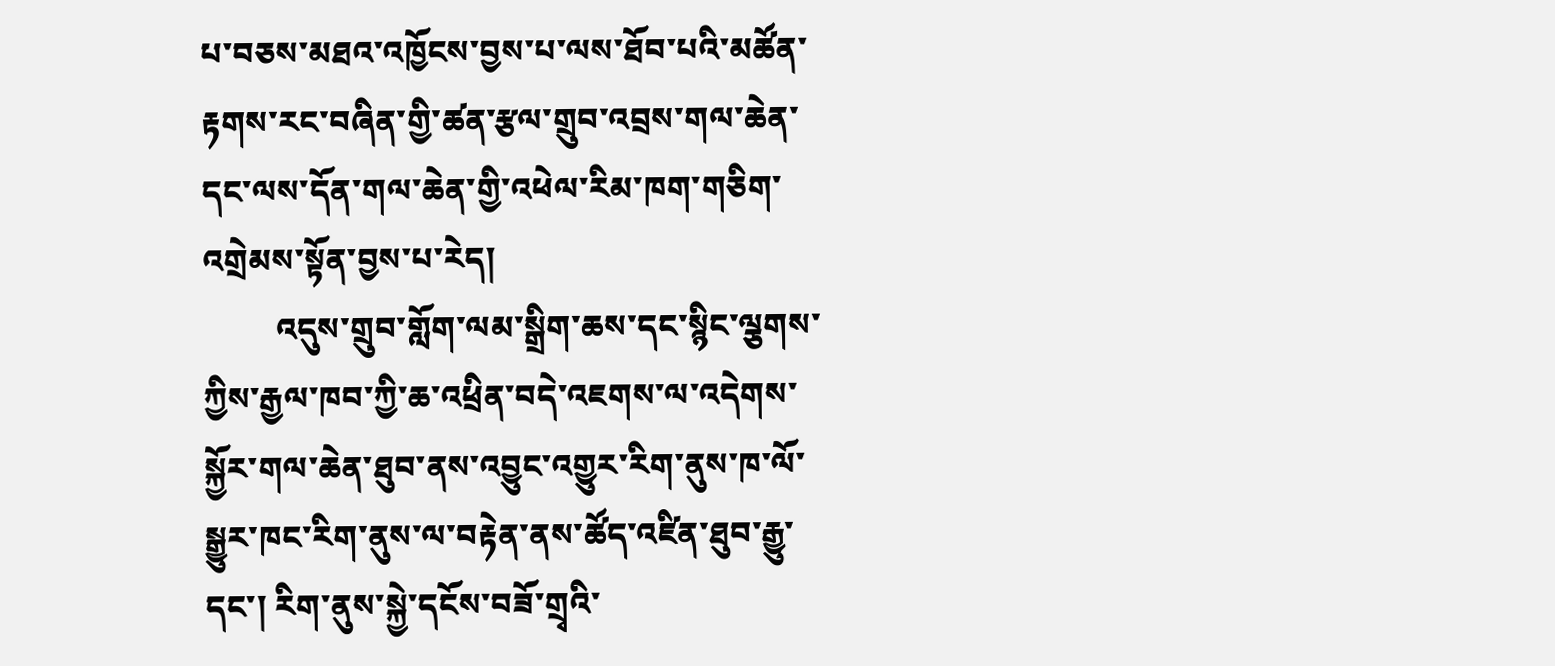པ་བཅས་མཐའ་འཁྱོངས་བྱས་པ་ལས་ཐོབ་པའི་མཚོན་རྟགས་རང་བཞིན་གྱི་ཚན་རྩལ་གྲུབ་འབྲས་གལ་ཆེན་དང་ལས་དོན་གལ་ཆེན་གྱི་འཕེལ་རིམ་ཁག་གཅིག་འགྲེམས་སྟོན་བྱས་པ་རེད།
         འདུས་གྲུབ་གློག་ལམ་སྒྲིག་ཆས་དང་སྙིང་ལྕགས་ཀྱིས་རྒྱལ་ཁབ་ཀྱི་ཆ་འཕྲིན་བདེ་འཇགས་ལ་འདེགས་སྐྱོར་གལ་ཆེན་ཐུབ་ནས་འབྱུང་འགྱུར་རིག་ནུས་ཁ་ལོ་སྒྱུར་ཁང་རིག་ནུས་ལ་བརྟེན་ནས་ཚོད་འཛིན་ཐུབ་རྒྱུ་དང་། རིག་ནུས་སྐྱེ་དངོས་བཟོ་གྲྭའི་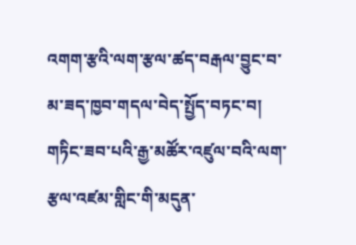འགག་རྩའི་ལག་རྩལ་ཚད་བརྒལ་བྱུང་བ་མ་ཟད་ཁྱབ་གདལ་བེད་སྤྱོད་བཏང་བ། གཏིང་ཟབ་པའི་རྒྱ་མཚོར་འཛུལ་བའི་ལག་རྩལ་འཛམ་གླིང་གི་མདུན་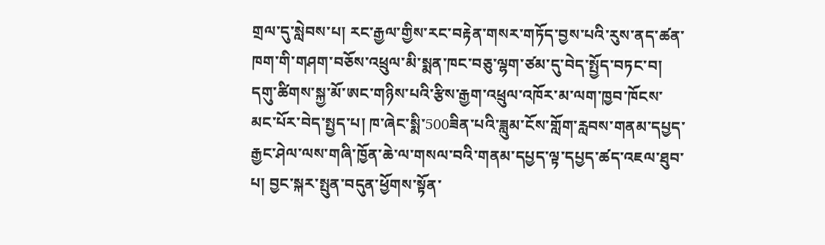གྲལ་དུ་སླེབས་པ། རང་རྒྱལ་གྱིས་རང་བརྟེན་གསར་གཏོད་བྱས་པའི་རུས་ནད་ཚན་ཁག་གི་གཤག་བཅོས་འཕྲུལ་མི་སྨན་ཁང་བཅུ་ལྷག་ཙམ་དུ་བེད་སྤྱོད་བཏང་བ། དགུ་ཚིགས་སྐྱ་མོ་ཨང་གཉིས་པའི་རྩིས་རྒྱག་འཕྲུལ་འཁོར་མ་ལག་ཁྱབ་ཁོངས་མང་པོར་བེད་སྤྱད་པ། ཁ་ཞེང་སྨི་500ཟིན་པའི་ཟླུམ་ངོས་གློག་རླབས་གནམ་དཔྱད་རྒྱང་ཤེལ་ལས་གཞི་ཁྱོན་ཆེ་ལ་གསལ་བའི་གནམ་དཔྱད་ལྟ་དཔྱད་ཚད་འཇལ་ཐུབ་པ། བྱང་སྐར་སྤུན་བདུན་ཕྱོགས་སྟོན་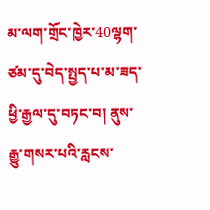མ་ལག་གྲོང་ཁྱེར་40ལྷག་ཙམ་དུ་བེད་སྤྱད་པ་མ་ཟད་ཕྱི་རྒྱལ་དུ་བཏང་བ། ནུས་རྒྱུ་གསར་པའི་རླངས་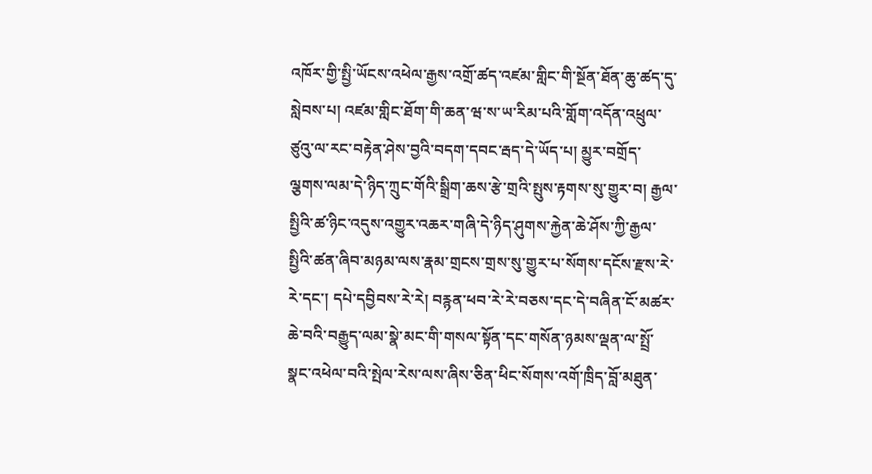འཁོར་གྱི་སྤྱི་ཡོངས་འཕེལ་རྒྱས་འགྲོ་ཚད་འཛམ་གླིང་གི་སྔོན་ཐོན་ཆུ་ཚད་དུ་སླེབས་པ། འཛམ་གླིང་ཐོག་གི་ཆན་ཝ་ས་ཡ་རིམ་པའི་གློག་འདོན་འཕྲུལ་ཙུའུ་ལ་རང་བརྟེན་ཤེས་བྱའི་བདག་དབང་རྦད་དེ་ཡོད་པ། མྱུར་བགྲོད་ལྕགས་ལམ་དེ་ཉིད་ཀྲུང་གོའི་སྒྲིག་ཆས་རྩེ་གྲའི་སྤུས་རྟགས་སུ་གྱུར་བ། རྒྱལ་སྤྱིའི་ཚ་ཉིང་འདུས་འགྱུར་འཆར་གཞི་དེ་ཉིད་ཤུགས་རྐྱེན་ཆེ་ཤོས་ཀྱི་རྒྱལ་སྤྱིའི་ཚན་ཞིབ་མཉམ་ལས་རྣམ་གྲངས་གྲས་སུ་གྱུར་པ་སོགས་དངོས་རྫས་རེ་རེ་དང་། དཔེ་དབྱིབས་རེ་རེ། བརྙན་ཕབ་རེ་རེ་བཅས་དང་དེ་བཞིན་ངོ་མཚར་ཆེ་བའི་བརྒྱུད་ལམ་སྣེ་མང་གི་གསལ་སྟོན་དང་གསོན་ཉམས་ལྡན་ལ་སྤྲོ་སྣང་འཕེལ་བའི་སྤེལ་རེས་ལས་ཞིས་ཅིན་ཕིང་སོགས་འགོ་ཁྲིད་བློ་མཐུན་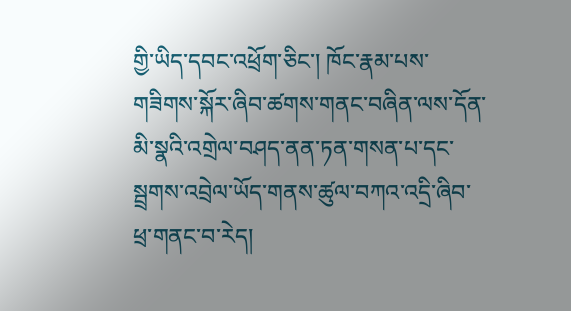གྱི་ཡིད་དབང་འཕྲོག་ཅིང་། ཁོང་རྣམ་པས་གཟིགས་སྐོར་ཞིབ་ཚགས་གནང་བཞིན་ལས་དོན་མི་སྣའི་འགྲེལ་བཤད་ནན་ཏན་གསན་པ་དང་སྦྲགས་འབྲེལ་ཡོད་གནས་ཚུལ་བཀའ་འདྲི་ཞིབ་ཕྲ་གནང་བ་རེད།